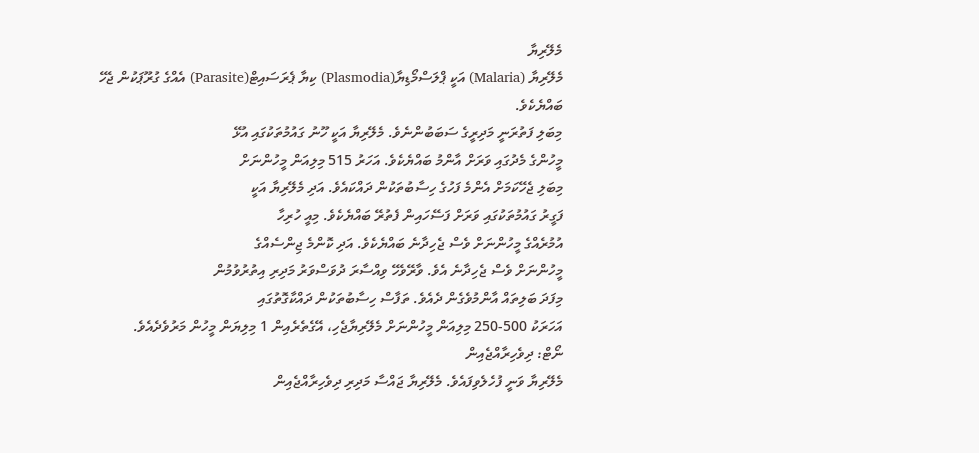މެލޭރިޔާ
މެލޭރިޔާ (Malaria) އަކީ ޕްލަސްމޯޑިޔާ(Plasmodia) ކިޔާ ޕެރަސައިޓް(Parasite) އެއްގެ ގުރޫޕަކުން ޖެހޭ ބައްޔެކެވެ.
މިބަލި ފަތުރަނީ މަދިރީގެ ސަބަބުންނެވެ. މެލޭރިޔާ އަކީ ހޫނު ގައުމުތަކުގައި އުޅޭ
މީހުންގެ މެދުގައި ވަރަށް އާންމު ބައްޔެކެވެ. އަހަރު 515 މިލިއަން މީހުންނަށް
މިބަލި ޖެހޭކަމަށް އެންމެ ފަހުގެ ހިސާބުތަކުން ދައްކައެވެ. އަދި މެލޭރިޔާ އަކީ
ފަގީރު ގައުމުތަކުގައި ވަރަށް ފަސޭހައިން ފެތުރޭ ބައްޔެކެވެ. މިއީ ހުރިހާ
އުމުރެއްގެ މީހުންނަށް ވެސް ޖެހިދާނެ ބައްޔެކެވެ. އަދި ކޮންމެ ޖިންސެއްގެ
މީހުންނަށް ވެސް ޖެހިދާނެ އެވެ. ވާރޭވެހޭ ވިއްސާރަ ދުވަސްވަރު މަދިރި އިތުރުވުމުން
މިފަދަ ބަލިތައް އާންމުވެގެން ދެއެވެ. ތަފާސް ހިސާބުތަކުން ދައްކާގޮތުގައި
އަހަރަކު 500-250 މިލިއަން މީހުންނަށް މެލޭރިޔާޖެހި، އޭގެތެރެއިން 1 މިލިޔަން މީހުން މަރުވެދެއެވެ.
ނޯޓް: ދިވެހިރާއްޖެއިން
މެލޭރިޔާ ވަނީ ފުހެލެވިފައެވެ. މެލޭރިޔާ ޖައްސާ މަދިރި ދިވެހިރާއްޖެއިން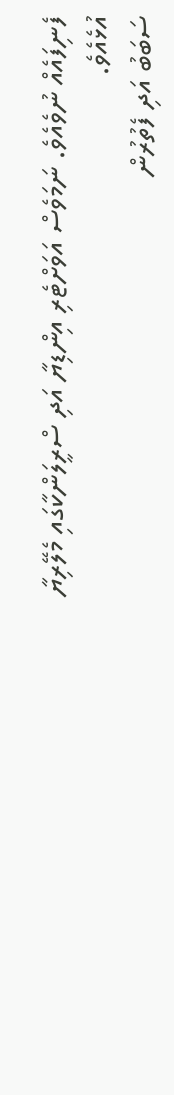ފެނިފައެއް ނުވެއެވެ. ނަމަވެސް އަވަށްޓެރި އިންޑިޔާ އަދި ސްރީލަންކާގައި މެލޭރިޔާ
އުޅެއެވެ.
ސަބަބު އަދި ފެތުރުން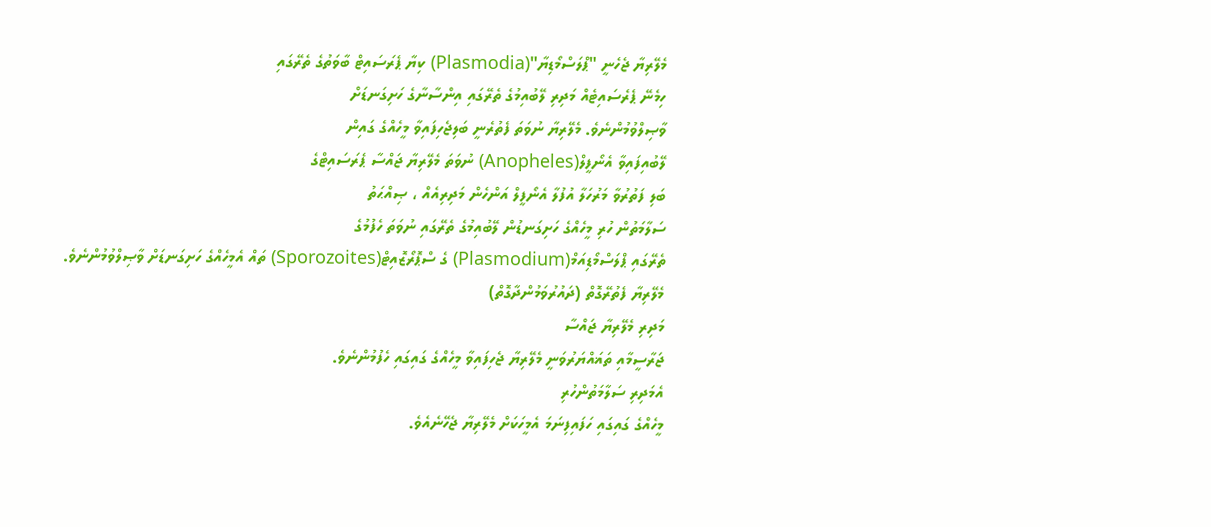މެލޭރިޔާ ޖެހެނީ "ޕްލަސްމޯޑިޔާ"(Plasmodia) ކިޔާ ޕެރަސައިޓް ބާވަތުގެ ތެރޭގައި
ހިމެނޭ ޕެރެސައިޓެއް މަދިރި ލޭބުއިމުގެ ތެރޭގައި އިންސާނާގެ ހަށިގަނޑަށް
ވާޞިލްވުމުންނެވެ. މެލޭރިޔާ ނުވަތަ ފެތުރެނީ ބަލިޖެހިފައިވާ މީހެއްގެ ގައިން
ލޭބުއިފައިވާ އެނޯފީލް(Anopheles) ނުވަތަ މެލޭރިޔާ ޖައްސާ ޕެރަސައިޓްގެ
ބަލި ފަތުރުވާ މަރުހަލާ އުފުލާ އެނޯފީލް އަންހެން މަދިރިއެއް ، ޞިއްޙަތު
ސަލާމަތުން ހުރި މީހެއްގެ ހަށިގަނޑުން ލޭބުއިމުގެ ތެރޭގައި ނުވަތަ ހެފުމުގެ
ތެރޭގައި ޕްލަސްމޯޑިއަމް(Plasmodium) ގެ ސްޕޮރޯޒޮއިޓް(Sporozoites) ތައް އެމީހެއްގެ ހަށިގަނޑަށް ވާޞިލްވުމުންނެވެ.
މެލޭރިޔާ ފެތުރޭގޮތް (ދައުރުވަމުންދާގޮތް)
މަދިރި މެލޭރިޔާ ޖައްސާ
ޖަރާސީމާއި ތަޣައްޔަރުވަނީ މެލޭރިޔާ ޖެހިފައިވާ މީހެއްގެ ގައިގައި ހެފުމުންނެވެ.
އެމަދިރި ސަލާމަތުންހުރި
މީހެއްގެ ގައިގައި ހަފައިފިނަމަ އެމީހަކަށް މެލޭރިޔާ ޖެހޭނެއެވެ.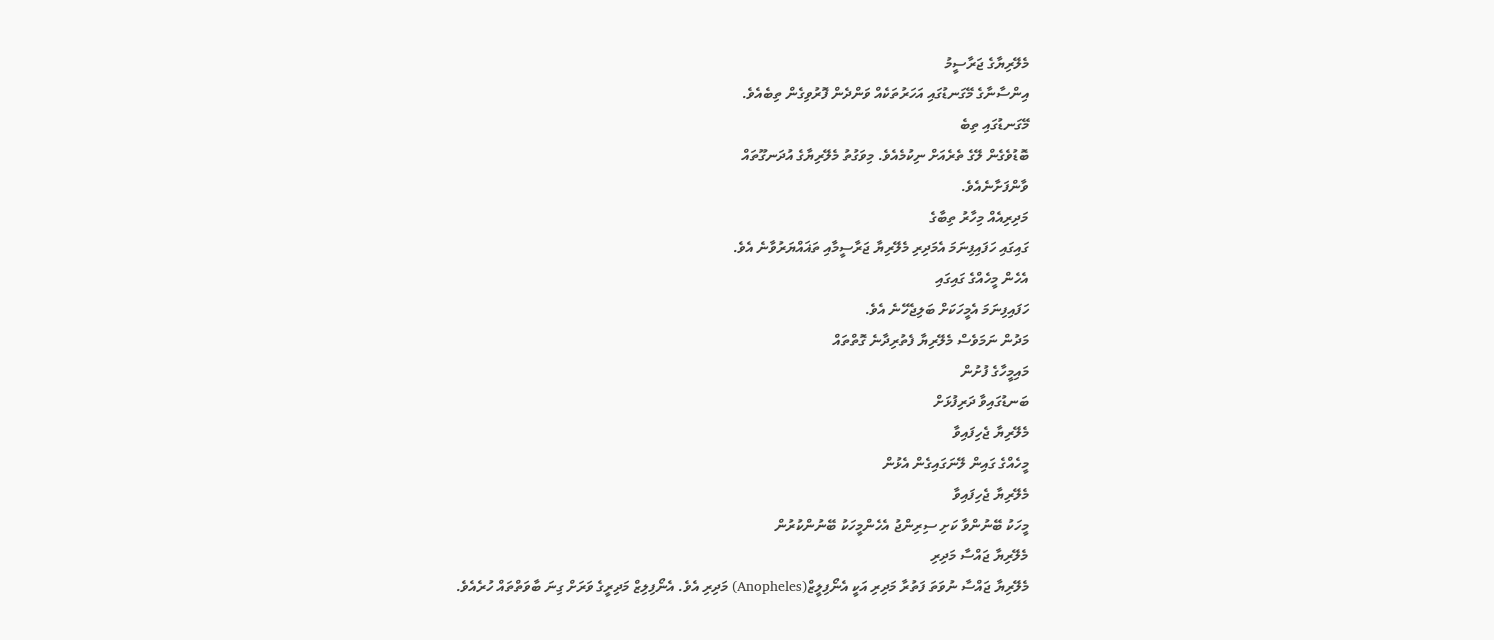މެލޭރިޔާގެ ޖަރާސީމު
އިންސާނާގެ މޭގަނޑުގައި އަހަރުތަކެއް ވަންދެން ފޮރުވިގެން ތިބެއެވެ.
މޭގަނޑުގައި ތިބެ
ބޮޑުވެގެން ލޭގެ ތެރެއަށް ނިކުމެއެވެ. މިވަގުތު މެލޭރިޔާގެ އުދަނގޫތައް
ވާންފަށާނެއެވެ.
މަދިރިއެއް މިހާރު ތިބާގެ
ގައިގައި ހަފައިފިނަމަ އެމަދިރި މެލޭރިޔާ ޖަރާސީމާއި ތަޣައްޔަރުވާނެ އެވެ.
އެހެން މީހެއްގެ ގައިގައި
ހަފައިފިނަމަ އެމީހަކަށް ބަލިޖެހޭނެ އެވެ.
މަދުން ނަމަވެސް މެލޭރިޔާ ފެތުރިދާނެ ގޮތްތައް
މައިމީހާގެ ފުށުން
ބަނޑުގައިވާ ދަރިފުޅަށް
މެލޭރިޔާ ޖެހިފައިވާ
މީހެއްގެ ގައިން ލޭނަގައިގެން އެޅުން
މެލޭރިޔާ ޖެހިފައިވާ
މީހަކު ބޭނުންވާ ކަށި ސިރިންޖު އެހެންމީހަކު ބޭނުންކުރުން
މެލޭރިޔާ ޖައްސާ މަދިރި
މެލޭރިޔާ ޖައްސާ ނުވަތަ ފަތުރާ މަދިރި އަކީ އެނޯފިލީޒް(Anopheles) މަދިރި އެވެ. އެނޯފިލިޒް މަދިރީގެ ވަރަށް ގިނަ ބާވަތްތައް ހުރެއެވެ.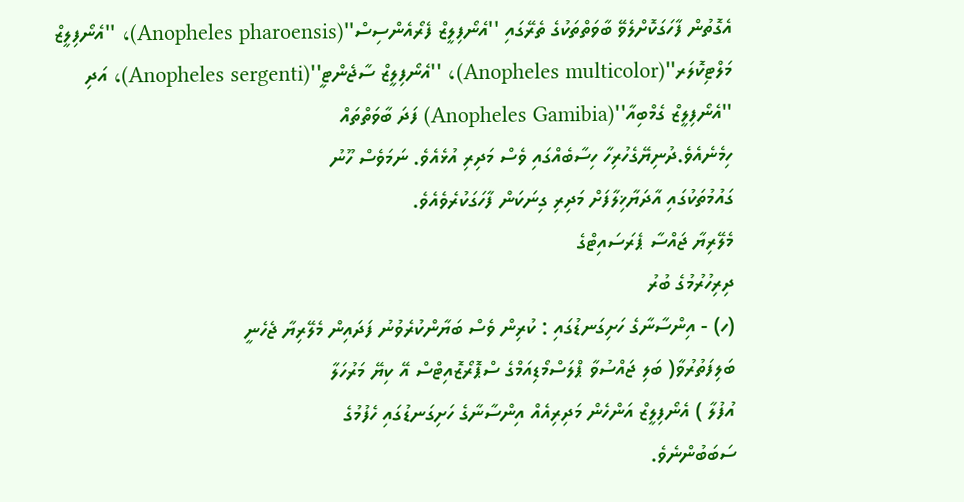އެގޮތުން ފާހަގަކޮށްލެވޭ ބާވަތްތަކުގެ ތެރޭގައި ''އެނޯފިލީޒް ފެރޯއެންސިސް''(Anopheles pharoensis)، ''އެނޯފިލީޒް މަލްޓިކޮލަރ''(Anopheles multicolor)، ''އެނޯފިލީޒް ސާޖެންޓީ''(Anopheles sergenti)، އަދި ''އެނޯފިލީޒް ގެމްބިއާ''(Anopheles Gamibia) ފަދަ ބާވަތްތައް
ހިމެނެއެވެ.ދުނިޔޭގެހުރިހާ ހިސާބެއްގައި ވެސް މަދިރި އުޅެއެވެ. ނަމަވެސް ހޫނު
ގައުމުތަކުގައި އާދަޔާޚިލާފަށް މަދިރި ގިނަކަން ފާހަގަކުރެވެއެވެ.
މެލޭރިޔާ ޖައްސާ ޕެރަސައިޓްގެ
ދިރިހުރުމުގެ ބުރު
(ހ) - އިންސާނާގެ ހަށިގަނޑުގައި : ކުރިން ވެސް ބަޔާންކުރެވުނު ފަދައިން މެލޭރިޔާ ޖެހެނީ
ބަލިފަތުރުވާ( ބަލި ޖައްސުވާ ޕްލަސްމޯޑިއަމްގެ ސްޕޮރޯޒޮއިޓްސް އޭ ކިޔޭ މަރުހަލާ
އުފުލާ ) އެނޯފިލީޒް އަންހެން މަދިރިއެއް އިންސާނާގެ ހަށިގަނޑުގައި ހެފުމުގެ
ސަބަބުންނެވެ.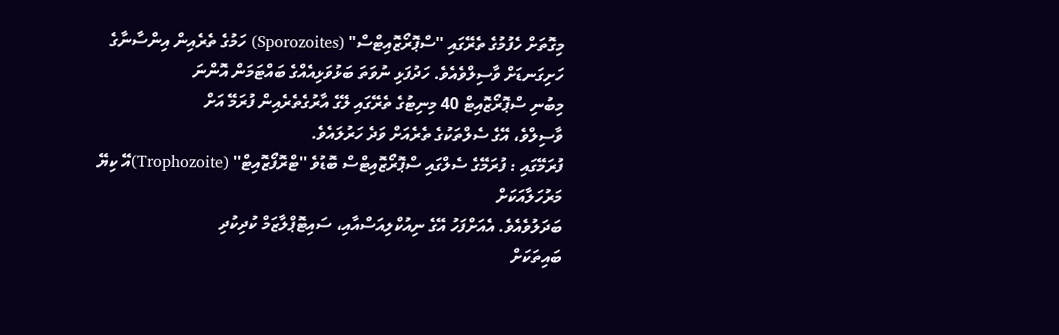މިގޮތަށް ހެފުމުގެ ތެރޭގައި ''ސްޕޮރޯޒޮއިޓްސް" (Sporozoites) ހަމުގެ ތެރެއިން އިންސާނާގެ
ހަށިގަނޑަށް ވާސިލްވެއެވެ. ހަދުފަޅި ނުވަތަ ބަޅުވަޅިއެއްގެ ބައްޓަމަން އޮންނަ
މިބުނި ސްޕޮރޯޒޮއިޓް 40 މިނިޓުގެ ތެރޭގައި ލޭގެ އާރުގެތެރެއިން ފުރަމޭ އަށް
ވާސިލްވެ، އޭގެ ސެލްތަކުގެ ތެރެއަށް ވަދެ ހަރުލައެވެ.
ފުރަމޭގައި : ފުރަމޭގެ ސެލްގައި ސްޕޮރޯޒޮއިޓްސް ބޮޑުވެ ''ޓްރޮފޯޒޮއިޓް'' (Trophozoite)އޭ ކިޔޭ މަރުހަލާއަކަށް
ބަދަލުވެއެވެ. އެއަށްފަހު އޭގެ ނިއުކްލިއަސްއާއި، ސައިޓޮޕްލާޒަމް ކުދިކުދި
ބައިތަކަށް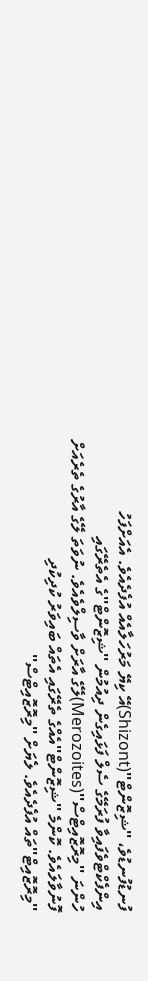ފުނޑުފުނޑުވެ، ''ޝިޒޮންޓް''(Shizont)އޭ ކިޔޭ މަރުހަލާއެއް އުފެދެއެވެ. އެއަށްފަހު
އިންފެކްޓްވެފައިވާ ފުރަމޭގެ ސެލް ފަޅައިގެން ދިއުމުން ''ޝިޒޮންޓް''ގެ އެތެރޭގައި
ހުންނަ ''މިރޮޒޮއިޓްސް''(Merozoites)ލޭގެ އާރަށް ވާސިލްވެއެވެ. ނުވަތަ ލޭގެ އާރުގެ ތެރެއަށް
ފޮނުވާލައެވެ. ކޮންމެ ''ޝިޒޮންޓް''އެއްގެ ތެރޭގައި އެތައް ބައިވަރު ކުދިކުދި
''މިރޮޒޮއިޓް''ތައް އުފެދެއެވެ. ލެޔަށް ''މިރޮޒޮއިޓްސް''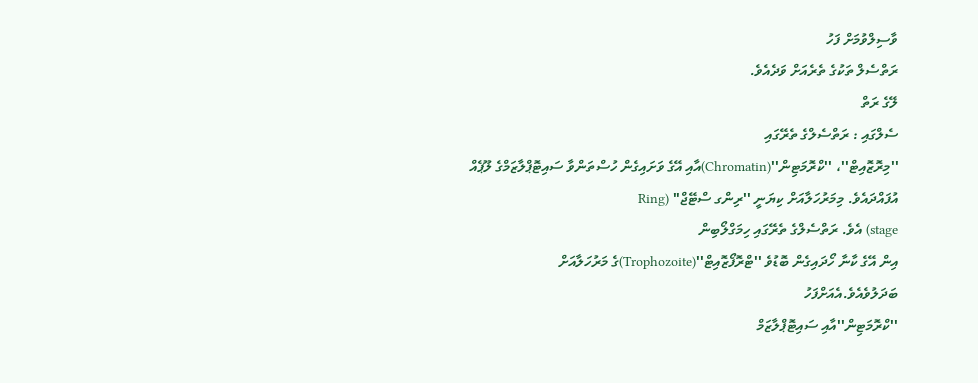ވާސިލްވުމަށް ފަހު
ރަތްސެލް ތަކުގެ ތެރެއަށް ވަދެއެވެ.
ލޭގެ ރަތް
ސެލްގައި : ރަތްސެލްގެ ތެރޭގައި
''މިރޮޒޮއިޓް''، ''ކްރޮމަޓިން''(Chromatin)އާއި އޭގެ ވަށައިގެން ހުސްތަންވާ ސައިޓޮޕްލާޒަމްގެ ލޫޕެއް
އުފައްދައެވެ. މިމަރުހަލާއަށް ކިޔަނީ ''ރިންގ ސްޓޭޖް" (Ring
stage) އެވެ. ރަތްސެލްގެ ތެރޭގައި ހިމަގްލޯބިން
އިން އޭގެ ކާނާ ހޯދައިގެން ބޮޑުވެ ''ޓްރޮފޯޒޮއިޓް''(Trophozoite)ގެ މަރުހަލާއަށް ބަދަލުވެއެވެ.އެއަށްފަހު
''ކްރޮމަޓިން''އާއި ސައިޓޮޕްލާޒަމް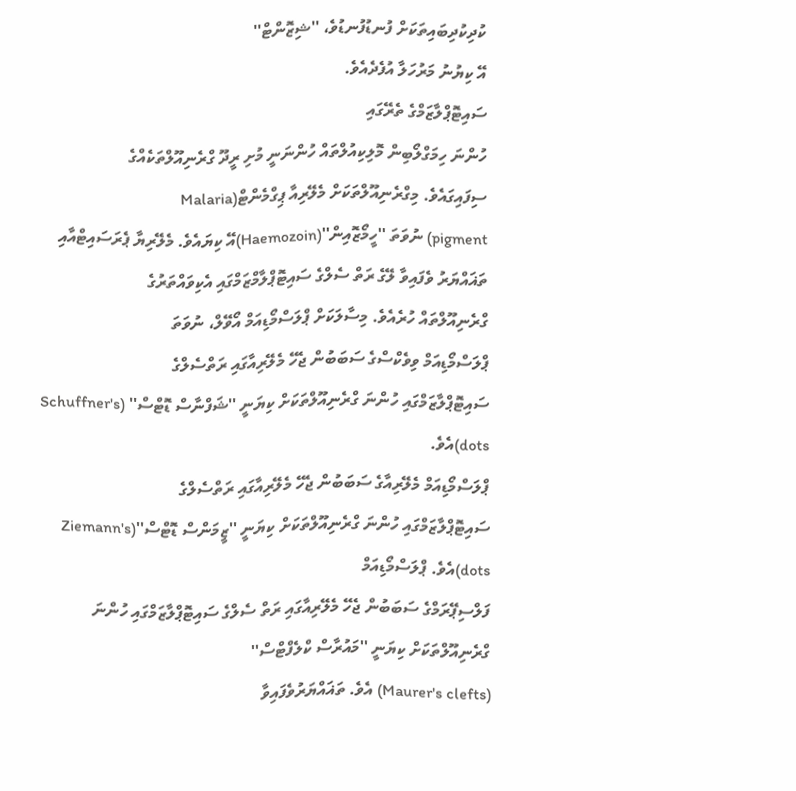ކުދިކުދިބައިތަކަށް ފުނޑުފުނޑުވެ، ''ޝިޒޮންޓް''
އޭ ކިޔުނު މަރުހަލާ އުފެދެއެވެ.
ސައިޓޮޕްލާޒަމްގެ ތެރޭގައި
ހުންނަ ހިމަގްލޯބިން މޮލިކިއުލްތައް ހުންނަނީ މުށި ރީދޫ ގްރެނިއޫލްތަކެއްގެ
ސިފައިގައެވެ. މިގްރެނިއޫލްތަކަށް މެލޭރިއާ ޕިގްމެންޓް(Malaria
pigment) ނުވަތަ ''ހީމޯޒޮއިން''(Haemozoin)އޭ ކިޔައެވެ. މެލޭރިޔާ ޕެރަސައިޓްއާއި
ތަޣައްޔަރު ވެފައިވާ ލޭގެ ރަތް ސެލްގެ ސައިޓޮޕްލާމްޒަމްގައި އެކިވައްތަރުގެ
ގްރެނިއޫލްތައް ހުރެއެވެ. މިސާލަކަށް ޕްލަސްމޯޑިއަމް އޯވޭލް، ނުވަތަ
ޕްލަސްމޯޑިއަމް ވިވެކްސްގެ ސަބަބުން ޖެހޭ މެލޭރިއާގައި ރަތްސެލްގެ
ސައިޓޮޕްލާޒަމްގައި ހުންނަ ގްރެނިއޫލްތަކަށް ކިޔަނީ ''ޝަފްނާސް ޑޮޓްސް'' (Schuffner's dots)އެވެ.
ޕްލަސްމޯޑިއަމް މެލޭރިއާގެ ސަބަބުން ޖެހޭ މެލޭރިއާގައި ރަތްސެލްގެ
ސައިޓޮޕްލާޒަމްގައި ހުންނަ ގްރެނިއޫލްތަކަށް ކިޔަނީ ''ޒީމަންސް ޑޮޓްސް''(Ziemann's dots)އެވެ. ޕްލަސްމޯޑިއަމް
ފަލްސިޕޭރަމްގެ ސަބަބުން ޖެހޭ މެލޭރިއާގައި ރަތް ސެލްގެ ސައިޓޮޕްލާޒަމްގައި ހުންނަ
ގްރެނިއޫލްތަކަށް ކިޔަނީ ''މައުރާސް ކްލެފްޓްސް''
(Maurer's clefts) އެވެ. ތަޣައްޔަރުވެފައިވާ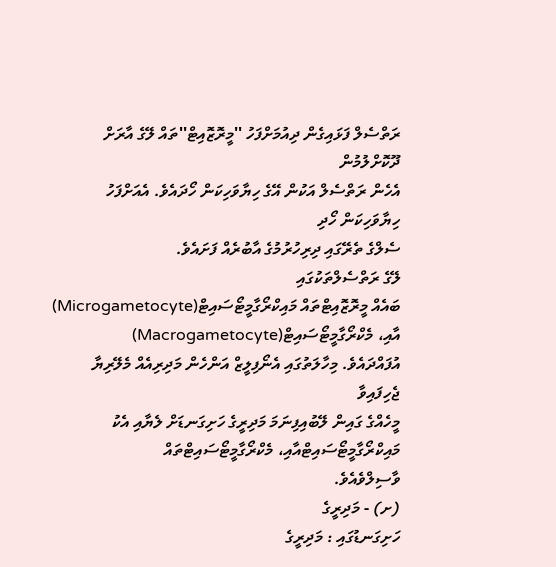ރަތްސެލް ފަޅައިގެން ދިއުމަށްފަހު ''މީރޮޒޮއިޓް''ތައް ލޭގެ އާރަށް ދޫކޮށްލުމުން
އެހެން ރަތްސެލް އަކުން އޭގެ ހިޔާވަހިކަން ހޯދައެވެ. އެއަށްފަހު ހިޔާވަހިކަން ހޯދި
ސެލްގެ ތެރޭގައި ދިރިހުރުމުގެ އާބުރެއް ފަށައެވެ.
ލޭގެ ރަތްސެލްތަކުގައި
ބައެއް މީރޮޒޮއިޓްތައް މައިކްރޯގާމީޓޯސައިޓް(Microgametocyte) އާއި، މެކްރޯގާމީޓޯސައިޓް(Macrogametocyte)
އުފައްދައެވެ. މިހާލަތުގައި އެނޯފިލީޒް އަންހެން މަދިރިއެއް މެލޭރިޔާ ޖެހިފައިވާ
މީހެއްގެ ގައިން ލޭބުއިފިނަމަ މަދިރީގެ ހަށިގަނޑަށް ލެޔާއި އެކު
މައިކްރޯގާމީޓޯސައިޓްއާއި، މެކްރޯގާމީޓޯސައިޓްތައް
ވާސިލްވެއެވެ.
(ށ) - މަދިރީގެ
ހަށިގަނޑުގައި : މަދިރީގެ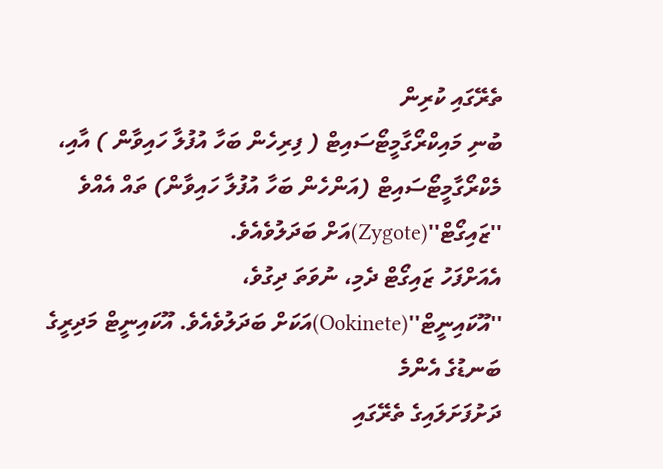ތެރޭގައި ކުރިން
ބުނި މައިކްރޯގާމީޓޯސައިޓް ( ފިރިހެން ބަހާ އުފުލާ ހައިވާން ) އާއި،
މެކްރޯގާމީޓޯސައިޓް (އަންހެން ބަހާ އުފުލާ ހައިވާން) ތައް އެއްވެ ''ޒައިގޯޓް''(Zygote)އަށް ބަދަލުވެއެވެ.
އެއަށްފަހު ޒައިގޯޓް ދެމި، ނުވަތަ ދިގުވެ، ''އޫކައިނީޓް''(Ookinete)އަކަށް ބަދަލުވެއެވެ. އޫކައިނީޓް މަދިރީގެ ބަނޑުގެ އެންމެ
ދަށުފަށަލައިގެ ތެރޭގައި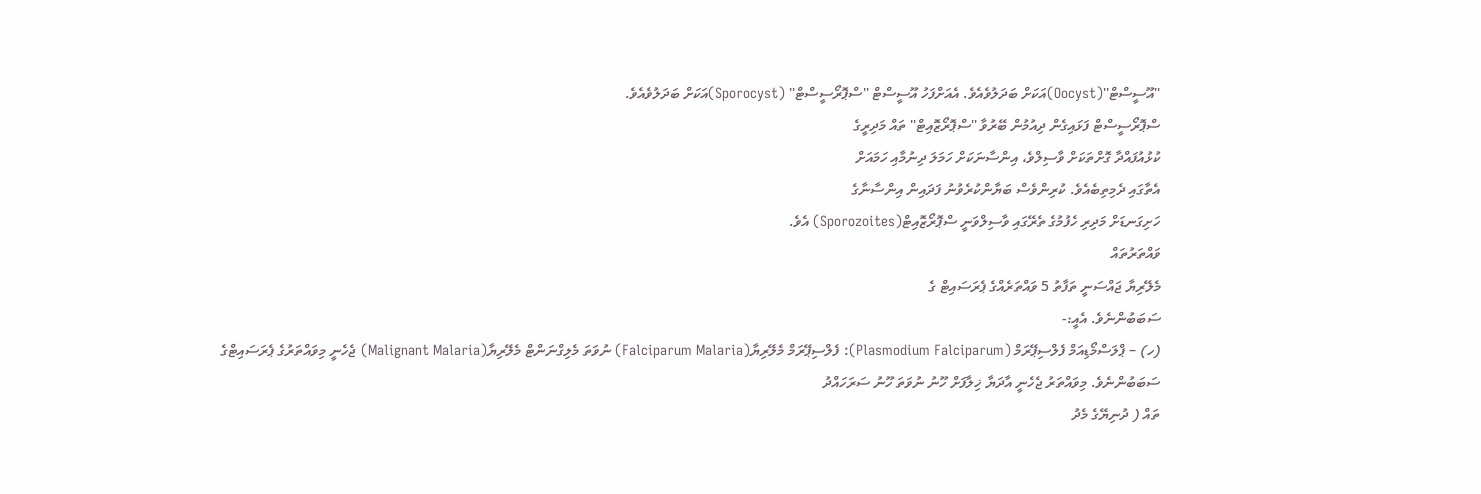''އޫސީސްޓް''(Oocyst)އަކަށް ބަދަލުވެއެވެ. އެއަށްފަހު އޫސީސްޓް ''ސްޕޮރޯސީސްޓް'' (Sporocyst)އަކަށް ބަދަލުވެއެވެ.
ސްޕޮރޯސީސްޓް ފަޅައިގެން ދިއުމުން ބޭރުވާ ''ސްޕޮރޯޒޮއިޓް'' ތައް މަދިރީގެ
ކުޅުއުފައްދާ ގޮށްތަކަށް ވާސިލްވެ، އިންސާނަކަށް ހަމަލަ ދިނުމާއި ހަމައަށް
އެތާގައި ދެމިތިބެއެވެ. ކުރިންވެސް ބަޔާންކުރެވުނު ފަދައިން އިންސާނާގެ
ހަށިގަނޑަށް މަދިރި ހެފުމުގެ ތެރޭގައި ވާސިލްވަނީ ސްޕޮރޯޒޮއިޓް(Sporozoites) އެވެ.
ވައްތަރުތައް
މެލޭރިޔާ ޖައްސަނީ ތަފާތު 5 ވައްތަރެއްގެ ޕެރަސައިޓް ގެ
ސަބަބުންނެވެ. އެއީ:-
(ހ) – ޕްލަސްމޯޑިއަމް ފެލްސިޕޭރަމް (Plasmodium Falciparum): ފެލްސިޕޭރަމް މެލޭރިޔާ(Falciparum Malaria) ނުވަތަ މެލިގްނަންޓް މެލޭރިޔާ(Malignant Malaria) ޖެހެނީ މިވައްތަރުގެ ޕެރަސައިޓްގެ
ސަބަބުންނެވެ. މިވައްތަރު ޖެހެނީ އާދަޔާ ޚިލާފަށް ހޫނު ނުވަތަ ހޫނު ސަރަހައްދު
ތައް ( ދުނިޔޭގެ މެދު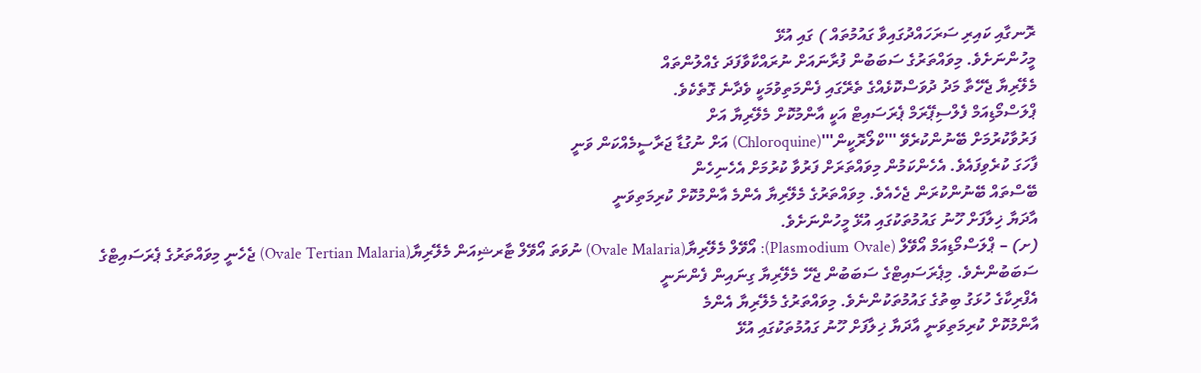ރޮނގާއި ކައިރި ސަރަހައްދުގައިވާ ގައުމުތައް ) ގައި އުޅޭ
މީހުންނަށެވެ. މިވައްތަރުގެ ސަބަބުން ފުރާނައަށް ނުރައްކާވާފަދަ ގެއްލުންތައް
މެލޭރިޔާ ޖެހޭތާ މަދު ދުވަސްކޮޅެއްގެ ތެރޭގައި ފެންމަތިވުމަކީ ވެދާނެ ގޮތެކެވެ.
ޕްލަސްމޯޑިއަމް ފެލްސިޕޭރަމް ޕެރަސައިޓް އަކީ އާންމުކޮށް މެލޭރިޔާ އަށް
ފަރުވާކުރުމަށް ބޭނުންކުރެވޭ '''ކްލޯރޮކީން'''(Chloroquine) އަށް ނުގުޑާ ޖަރާސީމެއްކަން ވަނީ
ފާހަގަ ކުރެވިފައެވެ. އެހެންކަމުން މިވައްތަރަށް ފަރުވާ ކުރުމަށް އެހެނިހެން
ބޭސްތައް ބޭނުންކުރަން ޖެހެއެވެ. މިވައްތަރުގެ މެލޭރިޔާ އެންމެ އާންމުކޮށް ކުރިމަތިވަނީ
އާދަޔާ ޚިލާފަށް ހޫނު ގައުމުތަކުގައި އުޅޭ މީހުންނަށެވެ.
(ށ) – ޕްލަސްމޯޑިއަމް އޯވޭލް (Plasmodium Ovale): އޯވޭލް މެލޭރިޔާ(Ovale Malaria) ނުވަތަ އޯވޭލް ޓާރޝިއަން މެލޭރިޔާ(Ovale Tertian Malaria) ޖެހެނީ މިވައްތަރުގެ ޕެރަސައިޓްގެ
ސަބަބުންނެވެ. މިޕެރަސައިޓްގެ ސަބަބުން ޖެހޭ މެލޭރިޔާ ގިނައިން ފެންނަނީ
އެފްރިކާގެ ހުޅަގު ބިތުގެ ގައުމުތަކުންނެވެ. މިވައްތަރުގެ މެލޭރިޔާ އެންމެ
އާންމުކޮށް ކުރިމަތިވަނީ އާދަޔާ ޚިލާފަށް ހޫނު ގައުމުތަކުގައި އުޅޭ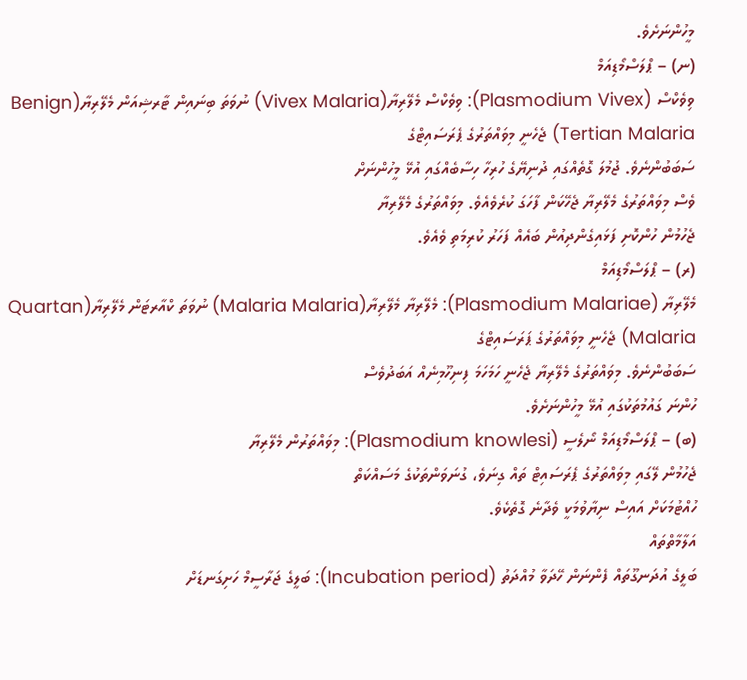މީހުންނަށެވެ.
(ނ) – ޕްލަސްމޯޑިއަމް
ވިވެކްސް (Plasmodium Vivex): ވިވެކްސް މެލޭރިޔާ(Vivex Malaria) ނުވަތަ ބިނައިން ޓާރޝިއަން މެލޭރިޔާ(Benign Tertian Malaria) ޖެހެނީ މިވައްތަރުގެ ޕެރަސައިޓްގެ
ސަބަބުންނެވެ. ޖުމުލަ ގޮތެއްގައި ދުނިޔޭގެ ހުރިހާ ހިސާބެއްގައި އުޅޭ މީހުންނަށް
ވެސް މިވައްތަރުގެ މެލޭރިޔާ ޖެހޭކަން ފާހަގަ ކުރެވެއެވެ. މިވައްތަރުގެ މެލޭރިޔާ
ޖެހުމުން ހުންކޮށި ފަޅައިގެންދިއުން ބައެއް ފަހަރު ކުރިމަތި ވެއެވެ.
(ރ) – ޕްލަސްމޯޑިއަމް
މެލޭރިޔާ (Plasmodium Malariae): މެލޭރިޔާ މެލޭރިޔާ(Malaria Malaria) ނުވަތަ ކްއާރޓަން މެލޭރިޔާ(Quartan Malaria) ޖެހެނީ މިވައްތަރުގެ ޕަރަސައިޓްގެ
ސަބަބުންނެވެ. މިވައްތަރުގެ މެލޭރިޔާ ޖެހެނީ ހަމަހަމަ ފިނިހޫމިނެއް އަބަދުވެސް
ހުންނަ ގައުމުތަކުގައި އުޅޭ މީހުންނަށެވެ.
(ބ) – ޕްލަސްމޯޑިއަމް ނޯލެސީ (Plasmodium knowlesi): މިވައްތަރުން މެލޭރިޔާ
ޖެހުމުން ލޭގައި މިވައްތަރުގެ ޕެރަސައިޓް ތައް ގިނަވެ، ގުނަވަންތަކުގެ މަސައްކަތް
ހުއްޓުމަކަށް އައިސް ނިޔާވުމަކީ ވެދާނެ ގޮތެކެވެ.
އަލާމާތްތައް
ބަލީގެ އުދަނގޫތައް ފެންނަން ހޭދަވާ މުއްދަތު (Incubation period): ބަލީގެ ޖަރާސީމް ހަށިގަނޑަށް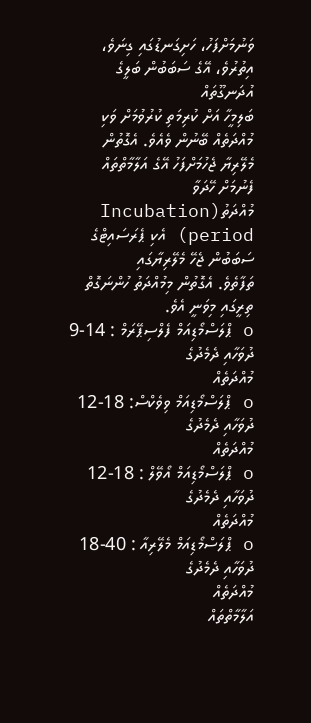ވަނުމަށްފަހު، ހަށިގަނޑުގައި ގިނަވެ، އިތުރުވެ، އޭގެ ސަބަބުން ބަލީގެ އުދަނގޫތައް
ބަލިމީހާ އަށް ކުރިމަތި ކުރުވުމަށް ވަކި މުއްދަތެއް ބޭނުން ވެއެވެ. އެގޮތުން މެލޭރިޔާ ޖެހުމަށްފަހު އޭގެ އަލާމާތްތައް ފެނުމަށް ހޭދަވާ
މުއްދަތު(Incubation period) އެކި ޕެރަސައިޓްގެ ސަބަބުން ޖެހޭ މެލޭރިޔާގައި
ތަފާތެވެ. އެގޮތުން މިމުއްދަތު ހުންނަގޮތް ތިރީގައި މިވަނީ އެވެ.
o ޕްލަސްމޯޑިއަމް ފެލްސިޕޭރަމް : 14-9 ދުވަހާއި ދެމެދުގެ
މުއްދަތެއް
o ޕްލަސްމޯޑިއަމް ވިވެކްސް: 18-12 ދުވަހާއި ދެމެދުގެ
މުއްދަތެއް
o ޕްލަސްމޯޑިއަމް އޯވޭލް : 18-12 ދުވަހާއި ދެމެދުގެ
މުއްދަތެއް
o ޕްލަސްމޯޑިއަމް މެލޭރިއާ : 40-18 ދުވަހާއި ދެމެދުގެ
މުއްދަތެއް
އަލާމާތްތައް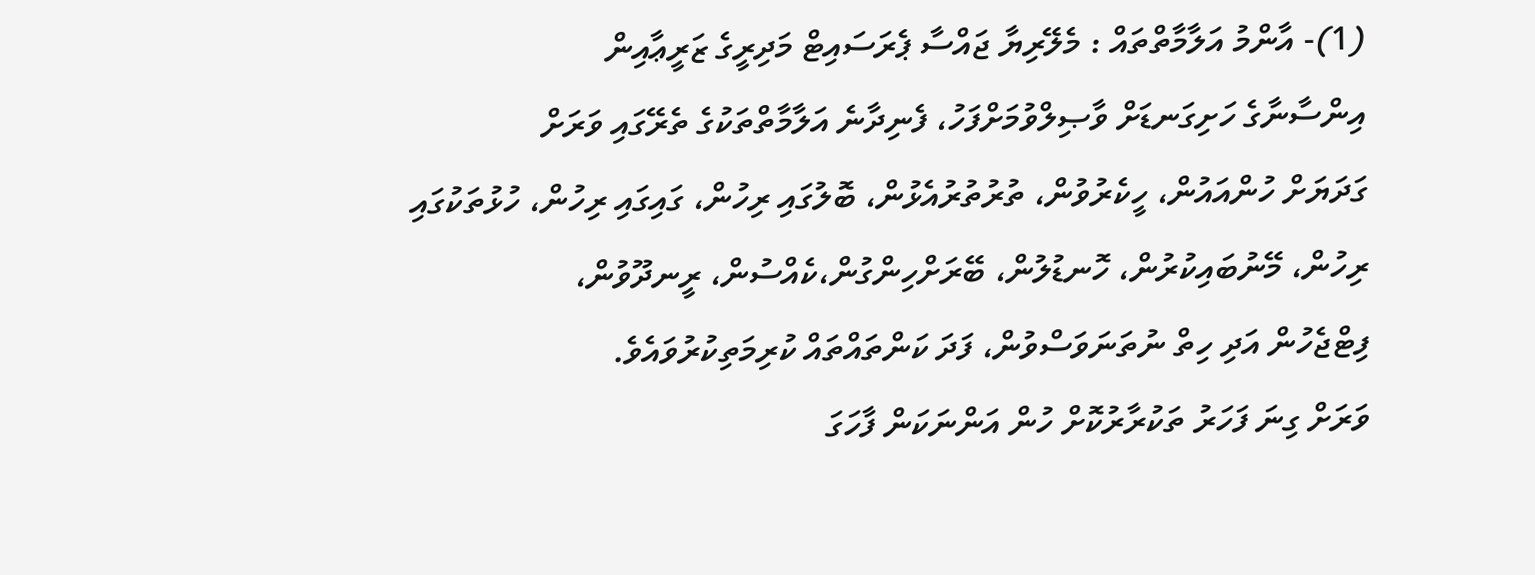(1)- އާންމު އަލާމާތްތައް : މެލޭރިޔާ ޖައްސާ ޕެރަސައިޓް މަދިރީގެ ޒަރީޢާއިން
އިންސާނާގެ ހަށިގަނޑަށް ވާޞިލްވުމަށްފަހު، ފެނިދާނެ އަލާމާތްތަކުގެ ތެރޭގައި ވަރަށް
ގަދަޔަށް ހުންއައުން، ހީކެރުވުން، ތުރުތުރުއެޅުން، ބޮލުގައި ރިހުން، ގައިގައި ރިހުން، ހުޅުތަކުގައި
ރިހުން، މޭނުބައިކުރުން، ހޮނޑުލުން، ބޭރަށްހިންގުން،ކެއްސުން، ރީނދޫވުން،
ފިޓްޖެހުން އަދި ހިތް ނުތަނަވަސްވުން، ފަދަ ކަންތައްތައް ކުރިމަތިކުރުވައެވެ.
ވަރަށް ގިނަ ފަހަރު ތަކުރާރުކޮށް ހުން އަންނަކަން ފާހަގަ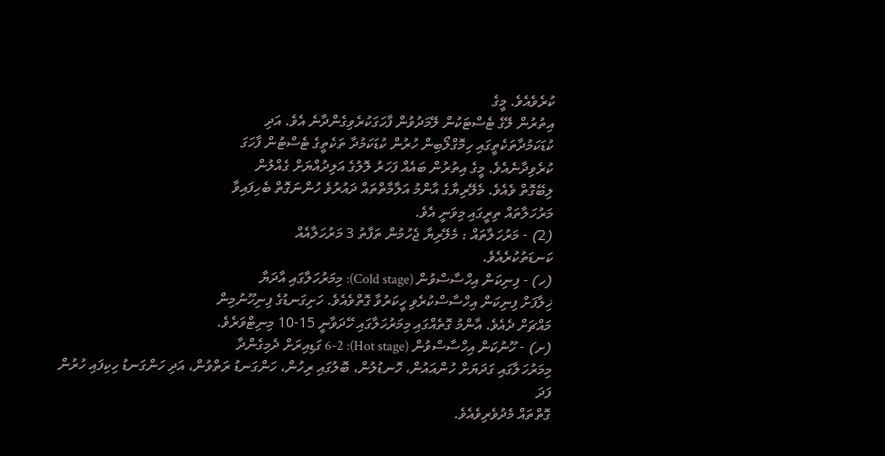ކުރެވެއެވެ. މީގެ
އިތުރުން ލޭގެ ޓެސްޓަކުން ލޭމަދުވުން ފާހަގަކުރެވިގެންދާނެ އެވެ. އަދި
ކުޑަކަމުދާތަކެތީގައި ހިމޮގްލޯބިން ހުރުން ކުޑަކަމުދާ ތަކެތީގެ ޓެސްޓުން ފާހަގަ
ކުރެވިދާނެއެވެ. މީގެ އިތުރުން ބައެއް ފަހަރު ލޮލުގެ އަލިދުއްޔަށް ގެއްލުން
ލިބޭގޮތް ވެއެވެ. މެލޭރިޔާގެ އާންމު އަލާމާތްތައް ދައުރުވެ ހުންނަގޮތް ބެހިފައިވާ
މަރުހަލާތައް ތިރީގައި މިވަނީ އެވެ.
(2) - މަރުހަލާތައް : މެލޭރިޔާ ޖެހުމުން ތަފާތު 3 މަރުހަލާއެއް
ކަނޑަތުކުރެއެވެ.
(ހ) - ފިނިކަން އިހްސާސްވުން (Cold stage): މިމަރުހަލާގައި އާދަޔާ
ޚިލާފަށް ފިނިކަން އިހްސާސްކުރެވި ހީކަރުވާ ގޮތްވެއެވެ. ހަށިގަނޑުގެ ފިނިހޫނުމިން
މައްޗަށް ދެއެވެ. އާންމު ގޮތެއްގައި މިމަރުހަލާގައި ހޭދަވާނީ 15-10 މިނިޓްވަރެވެ.
(ށ) - ހޫނުކަން އިހްސާސްވުން (Hot stage): 6-2 ގަޑިއިރަށް ދެމިގެންދާ
މިމަރުހަލާގައި ގަދަޔަށް ހުންއައުން، ހޮނޑުލުން، ބޮލުގައި ރިހުން، ހަންގަނޑު ރަތްވުން، އަދި ހަންގަނޑު ހިކިފައި ހުރުން ފަދަ
ގޮތްތައް މެދުވެރިވެއެވެ.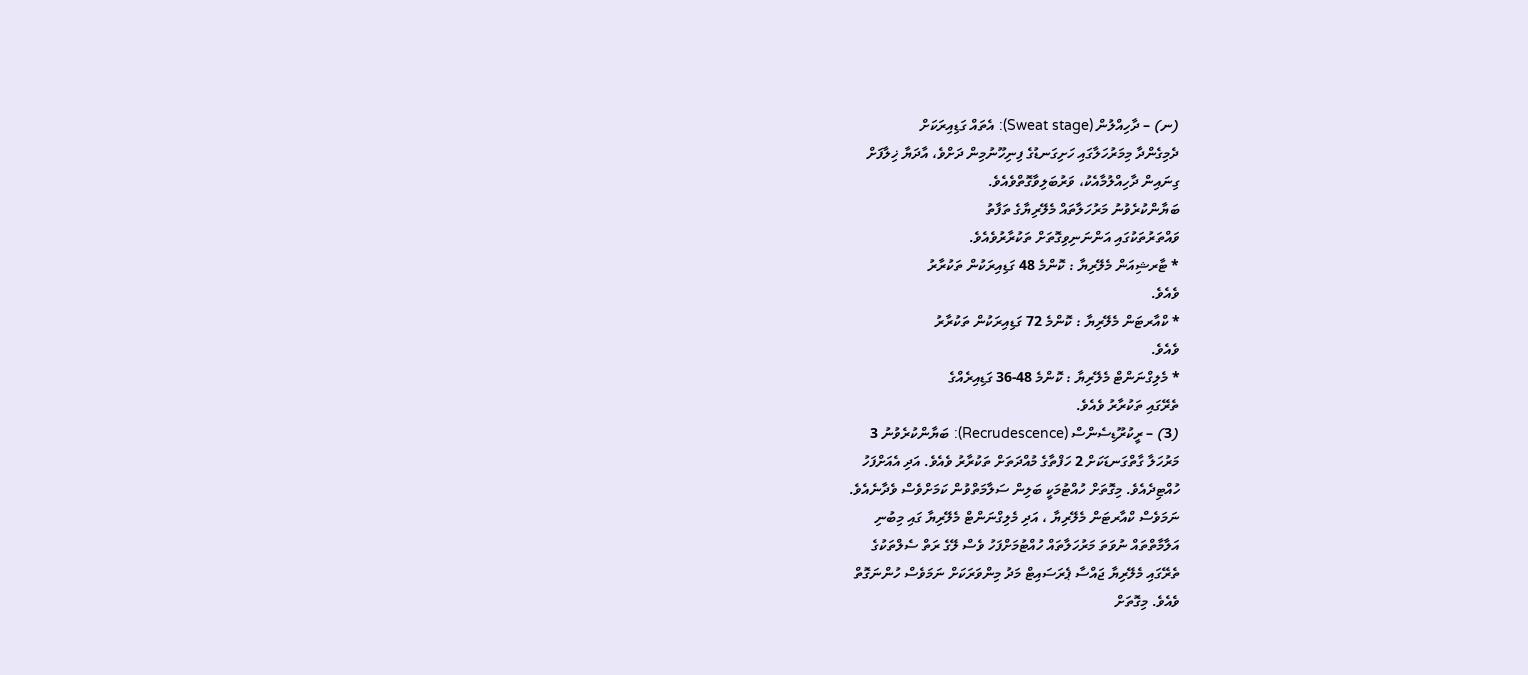(ނ) – ދާހިއްލުން (Sweat stage): އެތައް ގަޑިއިރަކަށް
ދެމިގެންދާ މިމަރުހަލާގައި ހަށިގަނޑުގެ ފިނިހޫނުމިން ދަށްވެ، އާދަޔާ ޚިލާފަށް
ގިނައިން ދާހިއްލުމާއެކު، ވަރުބަލިވާގޮތްވެއެވެ.
ބަޔާންކުރެވުނު މަރުހަލާތައް މެލޭރިޔާގެ ތަފާތު
ވައްތަރުތަކުގައި އަންނަނިވިގޮތަށް ތަކުރާރުވެއެވެ.
* ޓާރޝިއަން މެލޭރިޔާ : ކޮންމެ 48 ގަޑިއިރަކުން ތަކުރާރު
ވެއެވެ.
* ކްއާރޓަން މެލޭރިޔާ : ކޮންމެ 72 ގަޑިއިރަކުން ތަކުރާރު
ވެއެވެ.
* މެލިގްނަންޓް މެލޭރިޔާ : ކޮންމެ 48-36 ގަޑިއިރެއްގެ
ތެރޭގައި ތަކުރާރު ވެއެވެ.
(3) – ރީކުރޫޑިސެންސް (Recrudescence): ބަޔާންކުރެވުނު 3
މަރުހަލާ ގާތްގަނޑަކަށް 2 ހަފްތާގެ މުއްދަތަށް ތަކުރާރު ވެއެވެ. އަދި އެއަށްފަހު
ހުއްޓިދެއެވެ. މިގޮތަށް ހުއްޓުމަކީ ބަލިން ސަލާމަތްވުން ކަމަށްވެސް ވެދާނެއެވެ.
ނަމަވެސް ކްއާރޓަން މެލޭރިޔާ ، އަދި މެލިގްނަންޓް މެލޭރިޔާ ގައި މިބުނި
އަލާމާތްތައް ނުވަތަ މަރުހަލާތައް ހުއްޓުމަށްފަހު ވެސް ލޭގެ ރަތް ސެލްތަކުގެ
ތެރޭގައި މެލޭރިޔާ ޖައްސާ ޕެރަސައިޓް މަދު މިންވަރަކަށް ނަމަވެސް ހުންނަގޮތް
ވެއެވެ. މިގޮތަށް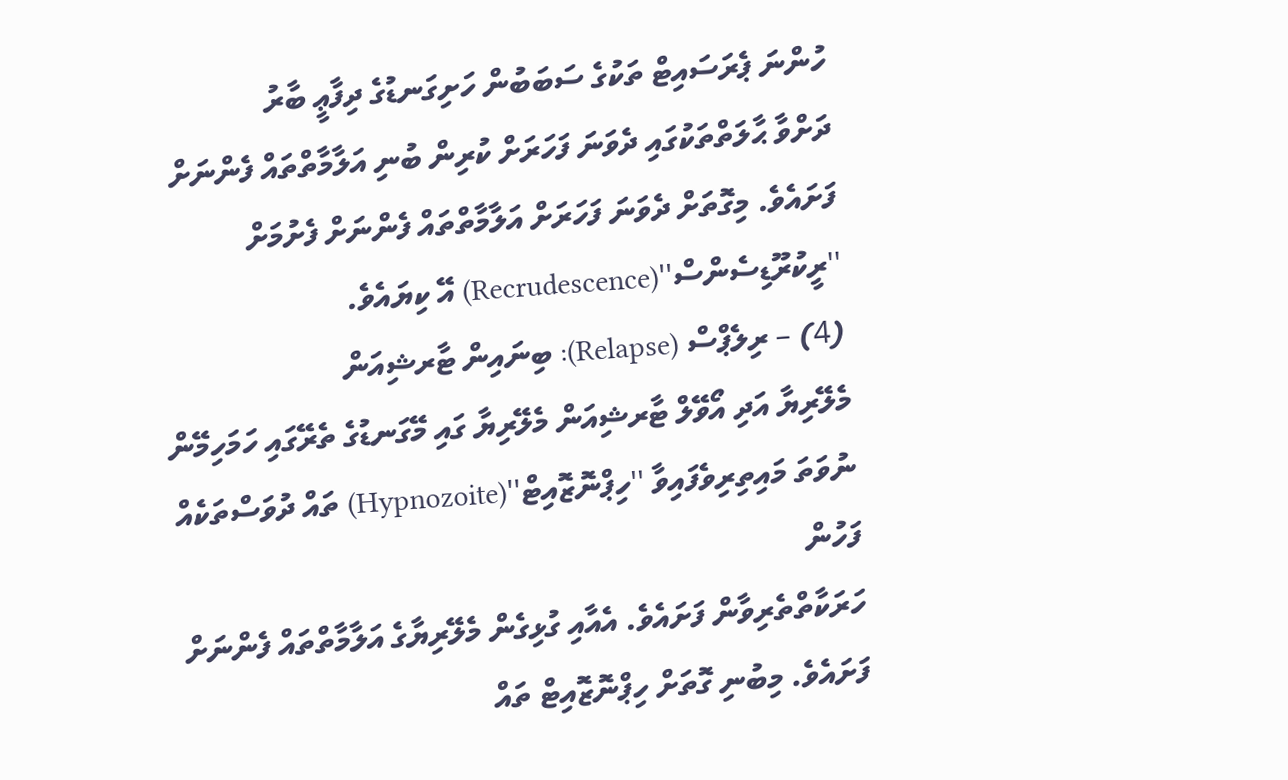ހުންނަ ޕެރަސައިޓް ތަކުގެ ސަބަބުން ހަށިގަނޑުގެ ދިފާޢީ ބާރު
ދަށްވާ ޙާލަތްތަކުގައި ދެވަނަ ފަހަރަށް ކުރިން ބުނި އަލާމާތްތައް ފެންނަށް
ފަށައެވެ. މިގޮތަށް ދެވަނަ ފަހަރަށް އަލާމާތްތައް ފެންނަށް ފެށުމަށް
''ރީކުރޫޑިސެންސް''(Recrudescence) އޭ ކިޔައެވެ.
(4) – ރިލެޕްސް (Relapse): ބިނައިން ޓާރޝިއަން
މެލޭރިޔާ އަދި އޯވޭލް ޓާރޝިއަން މެލޭރިޔާ ގައި މޭގަނޑުގެ ތެރޭގައި ހަމަހިމޭން
ނުވަތަ މައިތިރިވެފައިވާ ''ހިޕްނޮޒޮއިޓް''(Hypnozoite) ތައް ދުވަސްތަކެއް ފަހުން
ހަރަކާތްތެރިވާން ފަށައެވެ. އެއާއި ގުޅިގެން މެލޭރިޔާގެ އަލާމާތްތައް ފެންނަށް
ފަށައެވެ. މިބުނި ގޮތަށް ހިޕްނޮޒޮއިޓް ތައް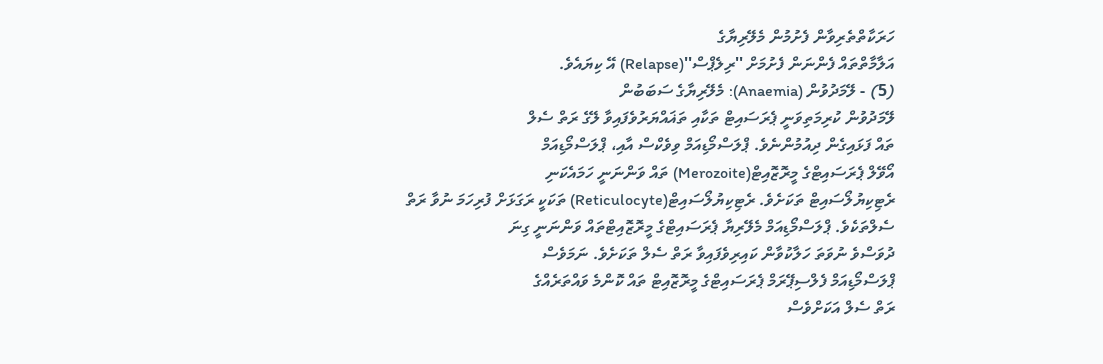ހަރަކާތްތެރިވާން ފެށުމުން މެލޭރިޔާގެ
އަލާމާތްތައް ފެންނަން ފެށުމަށް ''ރިލެޕްސް''(Relapse) އޭ ކިޔައެވެ.
(5) - ލޭމަދުވުން (Anaemia): މެލޭރިޔާގެ ސަބަބުން
ލޭމަދުވުން ކުރިމަތިވަނީ ޕެރަސައިޓް ތަކާއި ތަޣައްޔަރުވެފައިވާ ލޭގެ ރަތް ސެލް
ތައް ފަޅައިގެން ދިއުމުންނެވެ. ޕްލަސްމޯޑިއަމް ވިވެކްސް އާއި، ޕްލަސްމޯޑިއަމް
އޯވޭލް ޕެރަސައިޓްގެ މީރޮޒޮއިޓް(Merozoite) ތައް ވަންނަނީ ހަމައެކަނި
ރެޓިކިޔުލޯސައިޓް ތަކަށެވެ. ރެޓިކިޔުލޯސައިޓް(Reticulocyte) ތަކަކީ ރަގަޅަށް ފުރިހަމަ ނުވާ ރަތް
ސެލްތަކެވެ. ޕްލަސްމޯޑިއަމް މެލޭރިޔާ ޕެރަސައިޓްގެ މީރޮޒޮއިޓްތައް ވަންނަނީ ގިނަ
ދުވަސްވެ ނުވަތަ ހަލާކުވާން ކައިރިވެފައިވާ ރަތް ސެލް ތަކަށެވެ. ނަމަވެސް
ޕްލަސްމޯޑިއަމް ފެލްސިޕޭރަމް ޕެރަސައިޓްގެ މީރޮޒޮއިޓް ތައް ކޮންމެ ވައްތަރެއްގެ
ރަތް ސެލް އަކަށްވެސް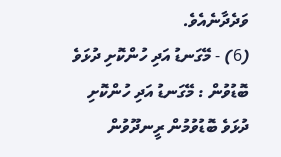ވަދެދާނެއެވެ.
(6) - މޭގަނޑު އަދި ހުންކޮށި ދުޅަވެ ބޮޑުވުން : މޭގަނޑު އަދި ހުންކޮށި
ދުޅަވެ ބޮޑުވުމުން ރީނދޫވުން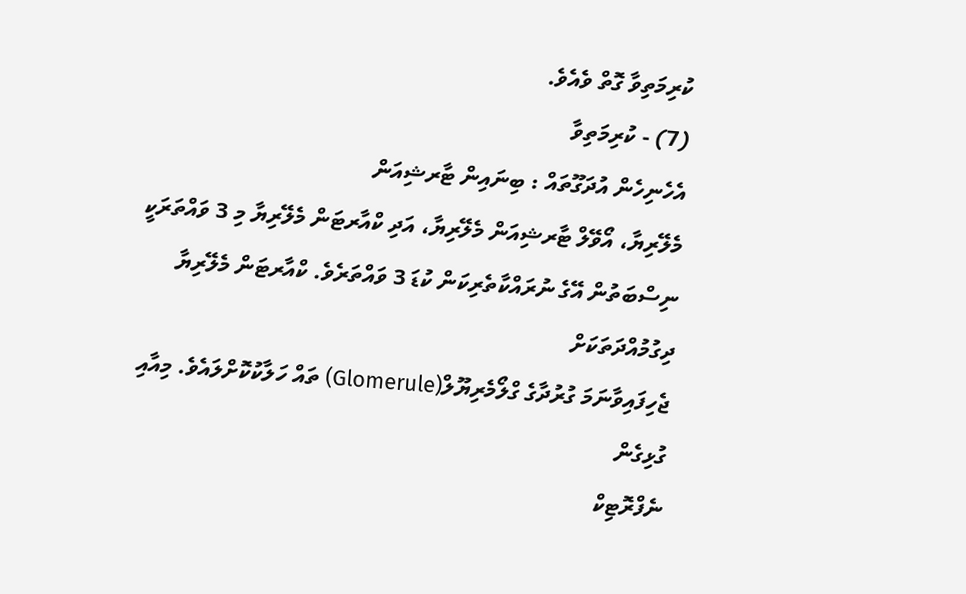ކުރިމަތިވާ ގޮތް ވެއެވެ.
(7) - ކުރިމަތިވާ
އެހެނިހެން އުދަގޫތައް : ބިނައިން ޓާރޝިއަން
މެލޭރިޔާ، އޯވޭލް ޓާރޝިއަން މެލޭރިޔާ، އަދި ކްއާރޓަން މެލޭރިޔާ މި 3 ވައްތަރަކީ
ނިސްބަތުން އޭގެ ނުރައްކާތެރިކަން ކުޑަ 3 ވައްތަރެވެ. ކްއާރޓަން މެލޭރިޔާ ދިގުމުއްދަތަކަށް
ޖެހިފައިވާނަމަ ގުރުދާގެ ގްލޯމެރިޔޫލް(Glomerule) ތައް ހަލާކުކޮށްލައެވެ. މިއާއި ގުޅިގެން
ނެފްރޮޓިކް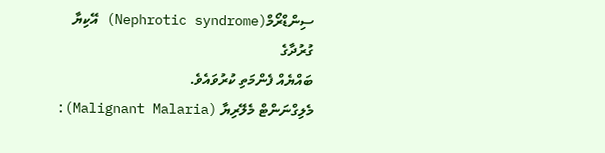ސިންޑްރޯމް(Nephrotic syndrome) އޭކިޔާ ގުރުދާގެ
ބައްޔެއް ފެންމަތި ކުރުވައެވެ.
މެލިގްނަންޓް މެލޭރިޔާ (Malignant Malaria):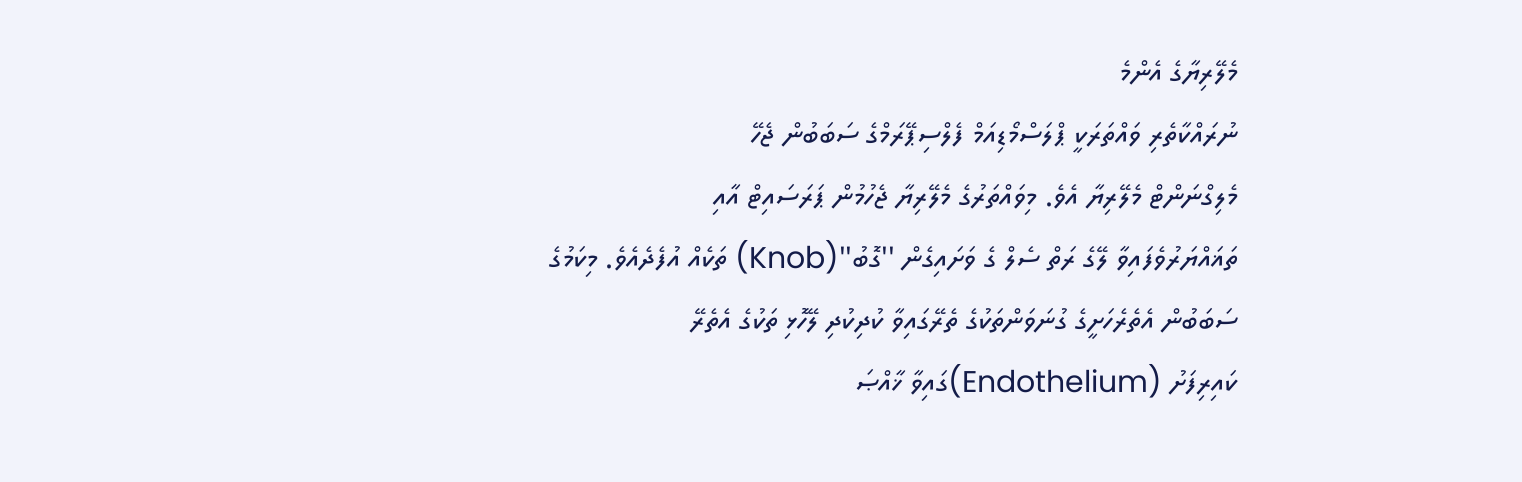މެލޭރިޔާގެ އެންމެ
ނުރައްކާތެރި ވައްތަރަކީ ޕްލަސްމޯޑިއަމް ފެލްސިޕޭރަމްގެ ސަބަބުން ޖެހޭ
މެލިގްނަންޓް މެލޭރިޔާ އެވެ. މިވައްތަރުގެ މެލޭރިޔާ ޖެހުމުން ޕަރަސައިޓް އާއި
ތަޣައްޔަރުވެފައިވާ ލޭގެ ރަތް ސެލް ގެ ވަށައިގެން ''ގޮބު''(Knob) ތަކެއް އުފެދެއެވެ. މިކަމުގެ
ސަބަބުން އެތެރެހަށީގެ ގުނަވަންތަކުގެ ތެރޭގައިވާ ކުދިކުދި ލޭހޮޅި ތަކުގެ އެތެރޭ
ކައިރިފަށު (Endothelium)ގައިވާ ޚާއްޞަ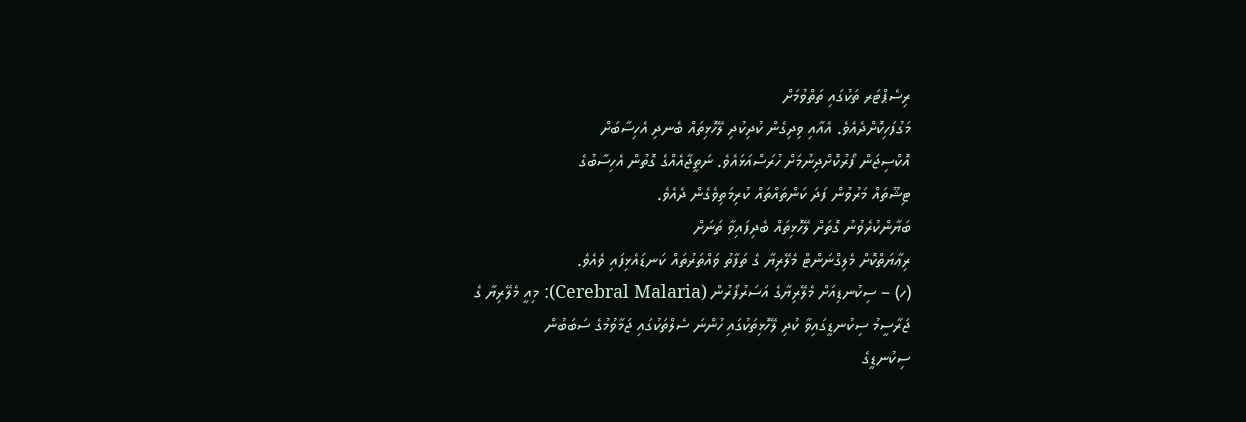ރިސެޕްޓަރ ތަކުގައި ތަތްވުމަށް
މަގުފަހިކޮށްދެއެވެ. އެއާއި ވިދިގެން ކުދިކުދި ލޭހޮޅިތައް ބެނދި އެހިސާބަށް
އޮކްސިޖަން ފޯރުކޮށްދިނުމަށް ހުރަސްއަޅައެވެ. ނަތީޖާއެއްގެ ގޮތުން އެހިސާބުގެ
ޓިޝޫތައް މަރުވުން ފަދަ ކަންތައްތައް ކުރިމަތިވެގެން ދެއެވެ.
ބަޔާންކުރެވުނު ގޮތަށް ލޭހޮޅިތައް ބެދިފައިވާ ތަނަށް
ރިޢާޔަތްކޮށް މެލިގްނަންޓް މެލޭރިޔާ ގެ ތަފާތު ވައްތަރުތައް ކަނޑައެޅިފައި ވެއެވެ.
(ހ) – ސިކުނޑިއަށް މެލޭރިޔާގެ އަސަރުފޯރުން (Cerebral Malaria): މިއީ މެލޭރިޔާ ގެ
ޖަރާސީމު ސިކުނޑީގައިވާ ކުދި ލޭހޮޅިތަކުގައި ހުންނަ ސެލްތަކުގައި ޖަމާވުމުގެ ސަބަބުން
ސިކުނޑީގެ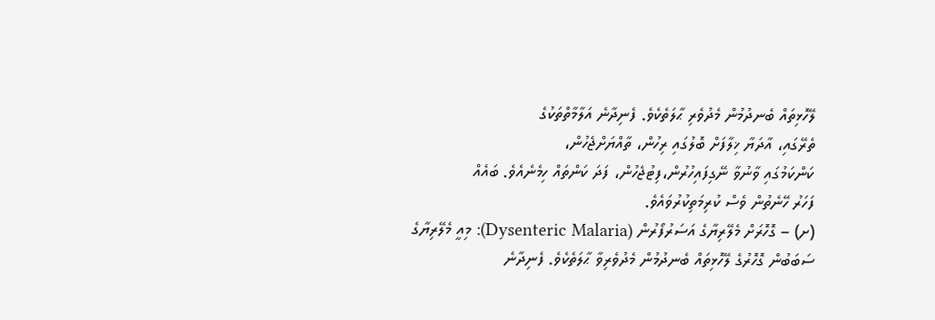ލޭހޮޅިތައް ބެނދުމުން މެދުވެރި ޙާލަތެކެވެ. ފެނިދާނެ އަލާމާތްތަކުގެ
ތެރޭގައި، އާދަޔާ ޚިލާފަށް ބޮލުގައި ރިހުން، ތާއްޔަށްޖެހުން،
ކަންކަމުގައި ވާނުވާ ނޭގިފައިހުރުން،ފިޓުޖެހުން، ފަދަ ކަންތައް ހިމެނެއެވެ. ބައެއް
ފަހަރު ހޭނެތުން ވެސް ކުރިމަތިކުރުވައެވެ.
(ށ) – ގޮހޮރަށް މެލޭރިޔާގެ އަސަރުފޯރުން (Dysenteric Malaria): މިއީ މެލޭރިޔާގެ
ސަބަބުން ގޮހޮރުގެ ލޭހޮޅިތައް ބެނދުމުން މެދުވެރިވާ ޙާލަތެކެވެ. ފެނިދާނެ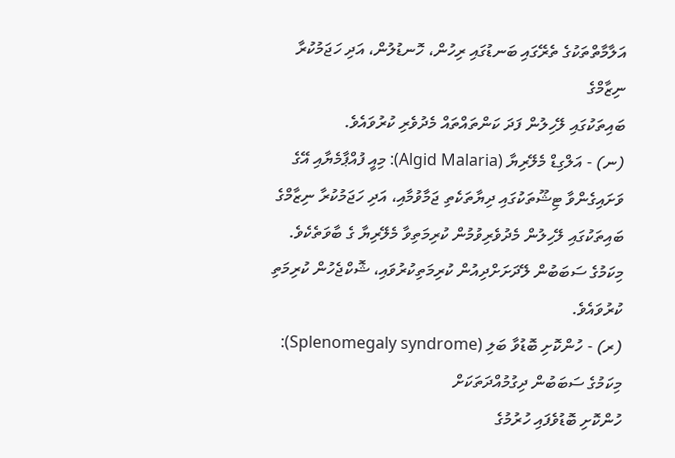އަލާމާތްތަކުގެ ތެރޭގައި ބަނޑުގައި ރިހުން، ހޮނޑުލުން، އަދި ހަޖަމުކުރާ ނިޒާމްގެ
ބައިތަކުގައި ލޭހިލުން ފަދަ ކަންތައްތައް މެދުވެރި ކުރުވައެވެ.
(ނ) - އަލްގިޑް މެލޭރިޔާ (Algid Malaria): މިއީ ފުއްޕާމެޔާއި އޭގެ
ވަށައިގެންވާ ޓިޝޫތަކުގައި ދިޔާތަކެތި ޖަމާވުމާއި، އަދި ހަޖަމުކުރާ ނިޒާމްގެ
ބައިތަކުގައި ލޭހިލުން މެދުވެރިވުމުން ކުރިމަތިވާ މެލޭރިޔާ ގެ ބާވަތެކެވެ.
މިކަމުގެ ސަބަބުން ލޭދަށަށްދިއުން ކުރިމަތިކުރުވައި، ޝޮކްޖެހުން ކުރިމަތި
ކުރުވައެވެ.
(ރ) - ހުންކޮށި ބޮޑުވާ ބަލި (Splenomegaly syndrome): މިކަމުގެ ސަބަބުން ދިގުމުއްދަތަކަށް
ހުންކޮށި ބޮޑުވެފައި ހުރުމުގެ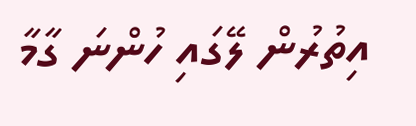އިތުރުން ލޭގައި ހުންނަ ގާމާ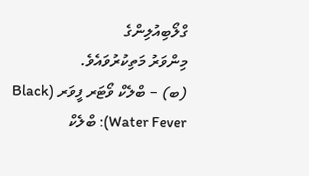ގްލޯބިއުލިންގެ
މިންވަރު މަތިކުރުވައެވެ.
(ބ) – ބްލެކް ވޯޓަރ ފީވަރ (Black Water Fever): ބްލެކް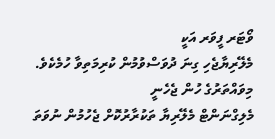ވޯޓަރ ފީވަރ އަކީ
މެލޭރިޔާޖެހި ގިނަ ދުވަސްވުމުން ކުރިމަތިވާ ހުމެކެވެ. މިވައްތަރުގެ ހުން ޖެހެނީ
މެލިގްނަންޓް މެލޭރިޔާ ތަކުރާރުކޮށް ޖެހުމުން ނުވަތަ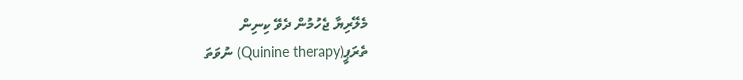މެލޭރިޔާ ޖެހުމުން ދެވޭ ކިނިން
ތެރަޕީ(Quinine therapy) ނުވަތަ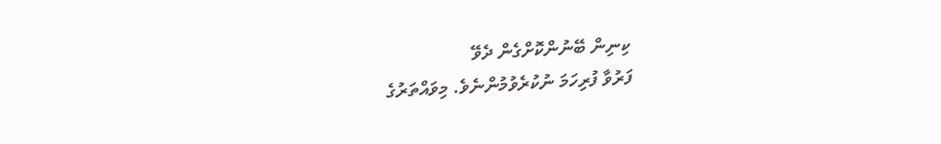ކިނިން ބޭނުންކޮށްގެން ދެވޭ
ފަރުވާ ފުރިހަމަ ނުކުރެވުމުންނެވެ. މިވައްތަރުގެ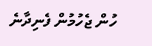ހުން ޖެހުމުން ފެނިދާނެ